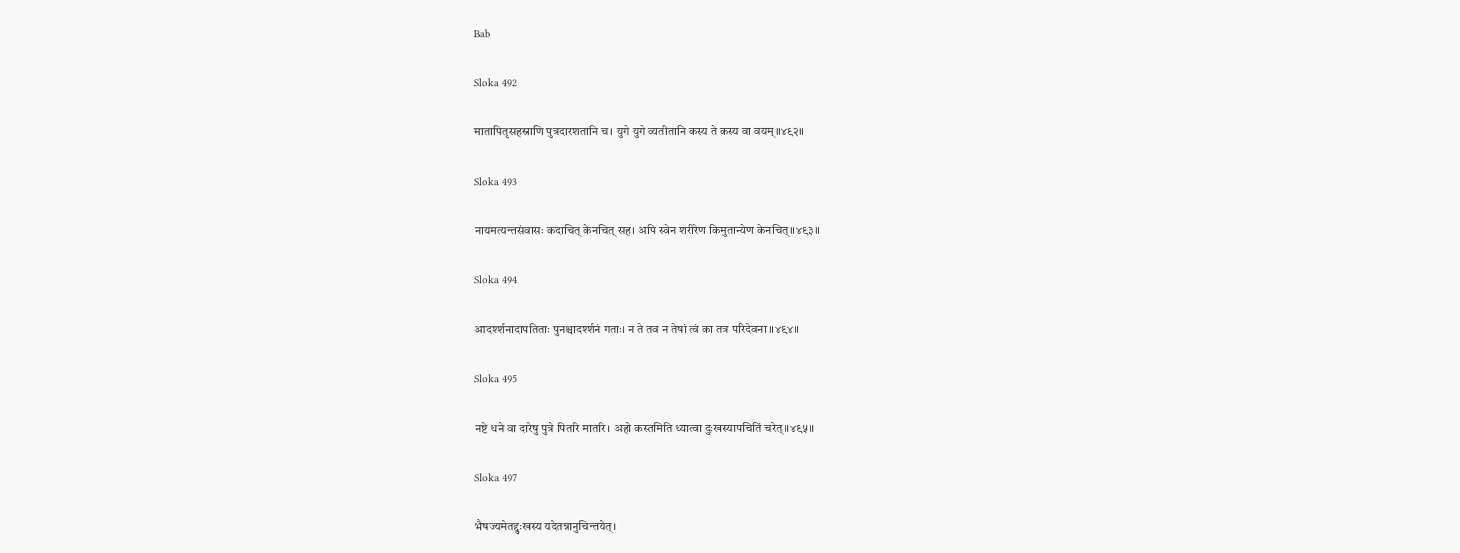Bab

Sloka 492

मातापितृसहस्राणि पुत्रदारशतानि च। युगे युगे व्यतीतानि कस्य ते कस्य वा वयम्॥४९२॥

Sloka 493

नायमत्यन्तसंवासः कदाचित् केनचित् सह। अपि स्वेन शरीरेण किमुतान्येण केनचित्॥४९३॥

Sloka 494

आदर्श्शनादापतिताः पुनश्चादर्श्शनं गताः। न ते तव न तेषां त्वं का तत्र परिदेवना ॥४९४॥

Sloka 495

नष्टे धने वा दारेषु पुत्रे पितरि मातरि। अहो कस्तमिति ध्यात्वा दुःखस्यापचितिं चरेत्॥४९५॥

Sloka 497

भैषज्यमेतद्दुःखस्य यदेतन्नानुचिन्तयेत्।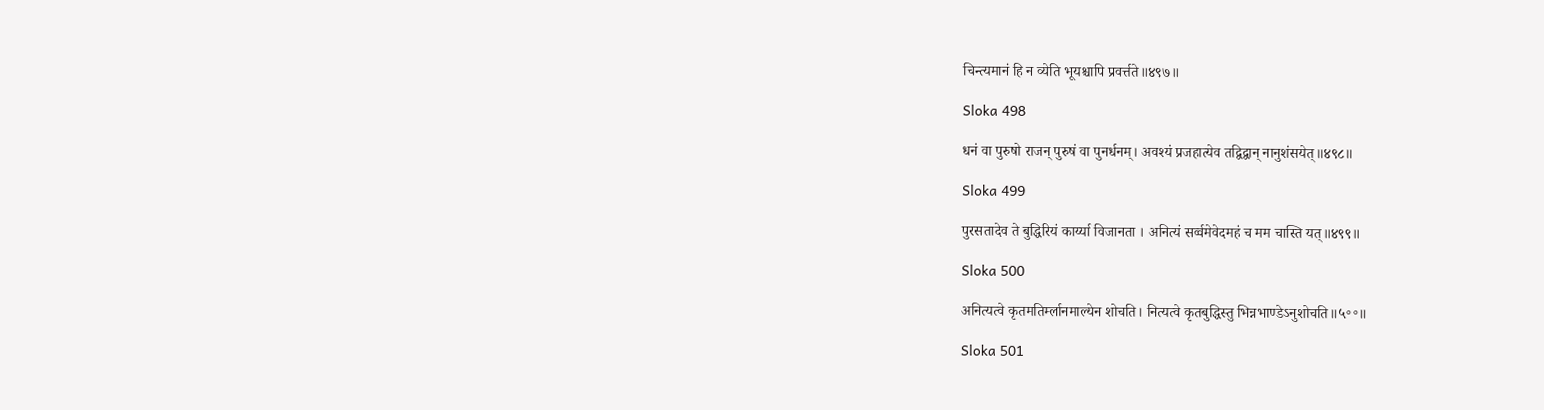चिन्त्यमानं हि न व्येति भूयश्चापि प्रवर्त्तते॥४९७॥

Sloka 498

धनं वा पुरुषो राजन् पुरुषं वा पुनर्धनम्। अवश्यं प्रजहात्येव तद्विद्वान् नानुशंसयेत्॥४९८॥

Sloka 499

पुरसतादेव ते बुद्धिरियं कार्य्या विजानता । अनित्यं सर्व्वमेवेदमहं च मम चास्ति यत्॥४९९॥

Sloka 500

अनित्यत्वे कृतमतिर्म्लानमाल्येन शोचति। नित्यत्वे कृतबुद्धिस्तु भिन्नभाण्डेऽनुशोचति॥५॰॰॥

Sloka 501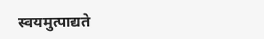स्वयमुत्पाद्यते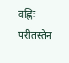वह्निः परीतस्तेन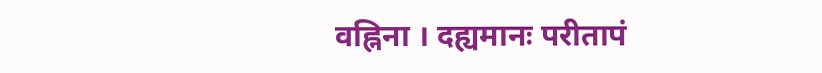वह्निना । दह्यमानः परीतापं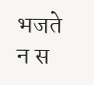भजते न स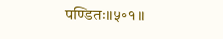पण्डितः॥५॰१॥